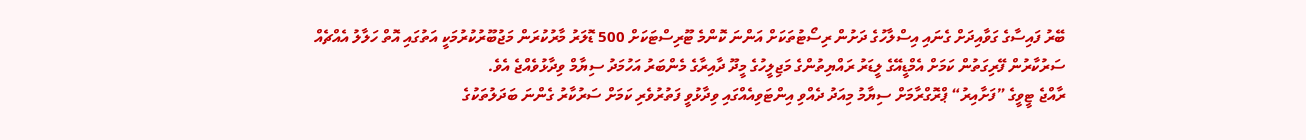ބޭރު ފައިސާގެ ގަވާއިދަށް ގެނައި އިސްލާހުގެ ދަށުން ރިސޯޓުތަކަށް އަންނަ ކޮންމެ ޓޫރިސްޓަކަށް 500 ޑޮލަރު މާރުކުރަން މަޖުބޫރުކުރުމަކީ އަތުގައި އޮތް ހަލާލު އެއްޗެއް ސަރުކާރުން ފޭރިގަތުން ކަމަށް އެމްޑީއޭގެ ލީޑަރު ރައްޔިތުންގެ މަޖިލީހުގެ މީދޫ ދާއިރާގެ މެންބަރު އަހުމަދު ސިޔާމް ވިދާޅުވެއްޖެ އެވެ.
ރާއްޖެ ޓީވީގެ ”ފަށާއިރު“ ޕްރޮގްރާމަށް ސިޔާމު މިއަދު ދެއްވި އިންޓަވިއެއްގައި ވިދާޅުވީ ފަތުރުވެރި ކަމަށް ސަރުކާރު ގެންނަ ބަދަލުތަކުގެ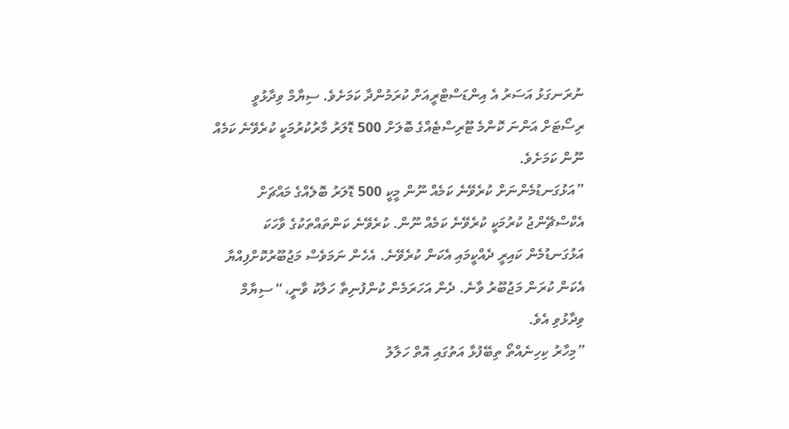ނުރަނގަޅު އަސަރު އެ އިންޑަސްޓްރީއަށް ކުރަމުންދާ ކަމަށެވެ. ސިޔާމް ވިދާޅުވީ ރިސޯޓަށް އަންނަ ކޮންމެ ޓޫރިސްޓެއްގެ ބޮލަށް 500 ޑޮލަރު މާރުކުރުމަކީ ކުރެވޭނެ ކަމެއް ނޫން ކަމަށެވެ.
”އަޅުގަނޑުމެންނަށް ކުރެވޭނެ ކަމެއް ނޫން މީކީ 500 ޑޮލަރު ބޮލެއްގެ މައްޗަށް އެކްސްޗޭންޖު ކުރުމަކީ ކުރެވޭނެ ކަމެއް ނޫން. ކުރެވޭނެ ކަންތައްތަކުގެ ވާހަކަ އަޅުގަނޑުމެން ކައިރީ ދެއްކީމައި އެކަން ކުރެވޭނެ. އެހެން ނަމަވެސް މަޖުބޫރުކޮށްފިއްޔާ އެކަން ކުރަން މަޖުބޫރު ވާނެ. ދެން އަހަރަމެން ކުންފުނިތާ ހަލާކު ވާނީ،“ ސިޔާމް ވިދާޅުވި އެވެ.
”މިހާރު ކިހިނެއްތޯ ތިބޭފުޅާ އަތުގައި އޮތް ހަލާލު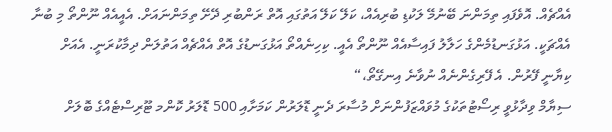އެއްޗެއް. އޮވެފައި ތިމަންނަ ބޭނުމޭ ލަކުޑި ބުރިއެއް، ކަލޭ ކަލޭ އަތުގައި އޮތް ރަންބުރި ދޭށޭ ތިމަންނައަށް. އެއީއެއް ނޫންތޯ މި ބުނާ އެއްޗަކީ. އަޅުގަނޑުމެންގެ ހަލާލު ފައިސާއެއް ނޫންތޯ އެއީ. ކިހިނެއްތޯ އަޅުގަނޑުގެ އޮތް އެއްޗެއް އަތުލަން ދިމާކުރަނީ. އެއަށް ކިޔާނީ ފޭރުން. އެ ފޭރިގެންނެއް ނުވާނެ އިނގޭތޯ،“
ސިޔާމް ވިދާޅުވީ ރިސޯޓުތަކުގެ މުވައްޒަފުންނަށް މުސާރަ ދެނީ ޑޮލަރުން ކަމަށާއި 500 ޑޮލަރު ކޮންމ ޓޫރިސްޓެއްގެ ބޮލަށް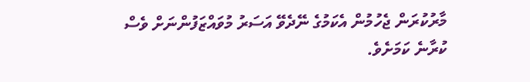މާރުކުރަން ޖެހުމުން އެކަމުގެ ނޭދެވޭ އަސަރު މުވައްޒަފުންނަށް ވެސް ކުރާނެ ކަމަށެވެ.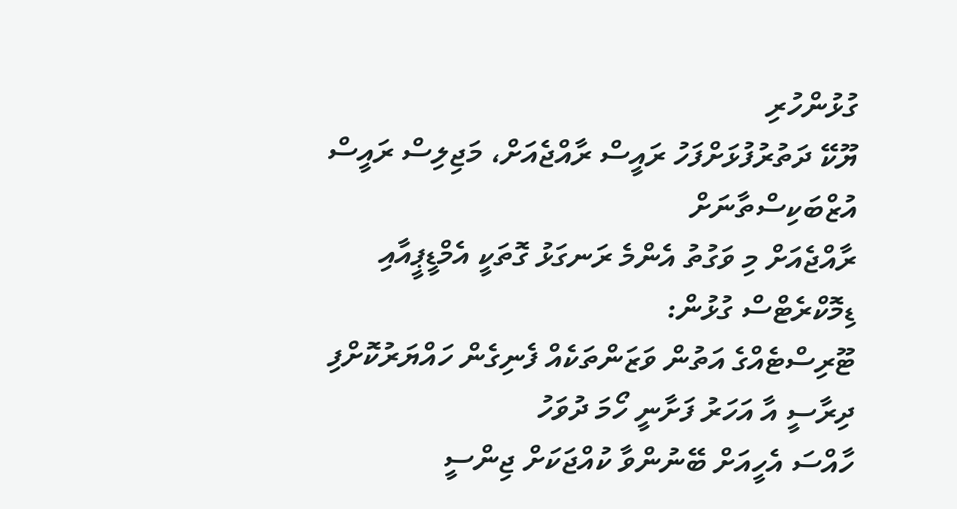ގުޅުންހުރި
ޔޫކޭ ދަތުރުފުޅަށްފަހު ރައީސް ރާއްޖެއަށް، މަޖިލިސް ރައީސް އުޒްބަކިސްތާނަށް
ރާއްޖެއަށް މި ވަގުތު އެންމެ ރަނގަޅު ގޮތަކީ އެމްޑީޕީއާއި ޑިމޮކްރެޓްސް ގުޅުން:
ޓޫރިސްޓެއްގެ އަތުން ވަޒަންތަކެއް ފެނިގެން ހައްޔަރުކޮށްފި
ދިރާސީ އާ އަހަރު ފަށާނީ ހޯމަ ދުވަހު
ހާއްސަ އެހީއަށް ބޭނުންވާ ކުއްޖަކަށް ޖިންސީ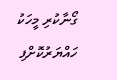ގޯނާކުރި މީހަކު ހައްޔަރުކޮށްފި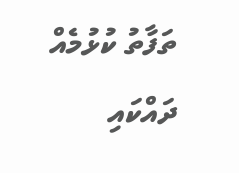ތަފާތު ކުޅުމެއް ދައްކައި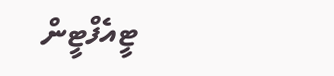ޓީއެފްޓީން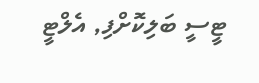ޓީސީ ބަލިކޮށްފި, އެލްޓީ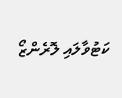ކަޓުވާލައި ލޮރެންޒޯ